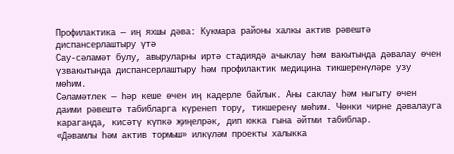Профилактика — иң яхшы дәва: Кукмара районы халкы актив рәвештә диспансерлаштыру үтә
Сау-сәламәт булу, авыруларны иртә стадиядә ачыклау һәм вакытында дәвалау өчен үзвакытында диспансерлаштыру һәм профилактик медицина тикшеренүләре узу мөһим.
Сәламәтлек — һәр кеше өчен иң кадерле байлык. Аны саклау һәм ныгыту өчен даими рәвештә табибларга күренеп тору, тикшеренү мөһим. Чөнки чирне дәвалауга караганда, кисәтү күпкә җиңелрәк, дип юкка гына әйтми табиблар.
«Дәвамлы һәм актив тормыш» илкүләм проекты халыкка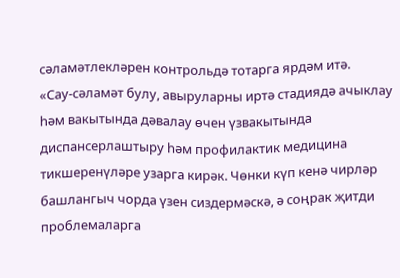сәламәтлекләрен контрольдә тотарга ярдәм итә.
«Сау-сәламәт булу, авыруларны иртә стадиядә ачыклау һәм вакытында дәвалау өчен үзвакытында диспансерлаштыру һәм профилактик медицина тикшеренүләре узарга кирәк. Чөнки күп кенә чирләр башлангыч чорда үзен сиздермәскә, ә соңрак җитди проблемаларга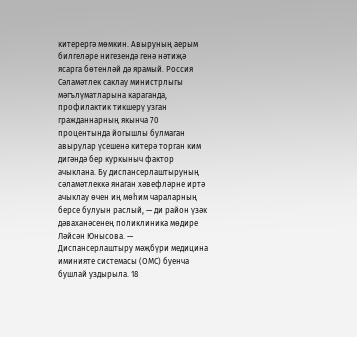китерергә мөмкин. Авыруның аерым билгеләре нигезендә генә нәтиҗә ясарга бөтенләй дә ярамый. Россия Сәламәтлек саклау министрлыгы мәгълүматларына караганда, профилактик тикшерү узган гражданнарның якынча 70 процентында йогышлы булмаган авырулар үсешенә китерә торган ким дигәндә бер куркыныч фактор ачыклана. Бу диспансерлаштыруның сәламәтлеккә янаган хәвефләрне иртә ачыклау өчен иң мөһим чараларның берсе булуын раслый, — ди район үзәк дәваханәсенең поликлиника мөдире Ләйсән Юнысова. — Диспансерлаштыру мәҗбүри медицина иминияте системасы (ОМС) буенча бушлай уздырыла. 18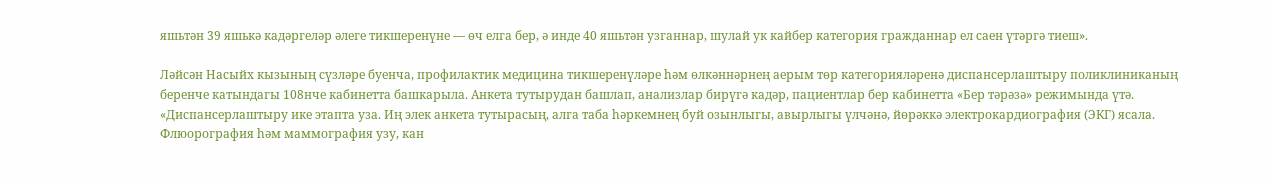яшьтән 39 яшькә кадәргеләр әлеге тикшеренүне — өч елга бер, ә инде 40 яшьтән узганнар, шулай ук кайбер категория гражданнар ел саен үтәргә тиеш».

Ләйсән Насыйх кызының сүзләре буенча, профилактик медицина тикшеренүләре һәм өлкәннәрнең аерым төр категорияләренә диспансерлаштыру поликлиниканың беренче катындагы 108нче кабинетта башкарыла. Анкета тутырудан башлап, анализлар бирүгә кадәр, пациентлар бер кабинетта «Бер тәрәзә» режимында үтә.
«Диспансерлаштыру ике этапта уза. Иң элек анкета тутырасың, алга таба һәркемнең буй озынлыгы, авырлыгы үлчәнә, йөрәккә электрокардиография (ЭКГ) ясала. Флюорография һәм маммография узу, кан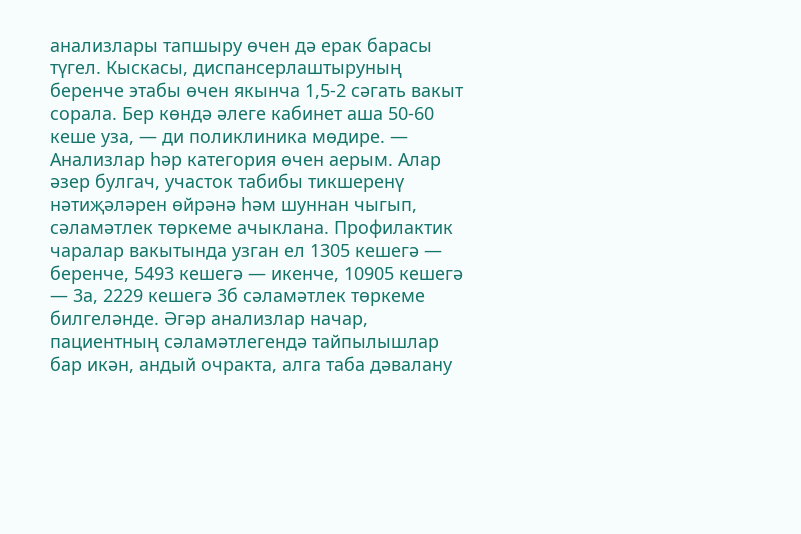анализлары тапшыру өчен дә ерак барасы түгел. Кыскасы, диспансерлаштыруның беренче этабы өчен якынча 1,5-2 сәгать вакыт сорала. Бер көндә әлеге кабинет аша 50-60 кеше уза, — ди поликлиника мөдире. — Анализлар һәр категория өчен аерым. Алар әзер булгач, участок табибы тикшеренү нәтиҗәләрен өйрәнә һәм шуннан чыгып, сәламәтлек төркеме ачыклана. Профилактик чаралар вакытында узган ел 1305 кешегә — беренче, 5493 кешегә — икенче, 10905 кешегә — 3а, 2229 кешегә 3б сәламәтлек төркеме билгеләнде. Әгәр анализлар начар, пациентның сәламәтлегендә тайпылышлар бар икән, андый очракта, алга таба дәвалану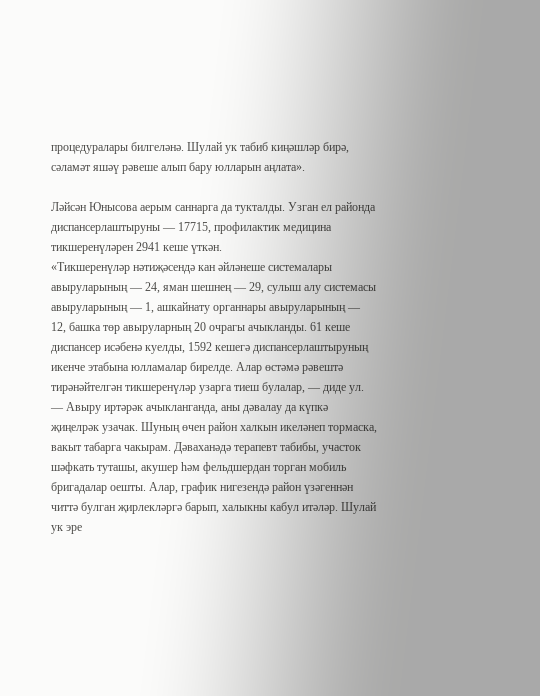процедуралары билгеләнә. Шулай ук табиб киңәшләр бирә, сәламәт яшәү рәвеше алып бару юлларын аңлата».

Ләйсән Юнысова аерым саннарга да тукталды. Узган ел районда диспансерлаштыруны — 17715, профилактик медицина тикшеренүләрен 2941 кеше үткән.
«Тикшеренүләр нәтиҗәсендә кан әйләнеше системалары авыруларының — 24, яман шешнең — 29, сулыш алу системасы авыруларының — 1, ашкайнату органнары авыруларының — 12, башка төр авыруларның 20 очрагы ачыкланды. 61 кеше диспансер исәбенә куелды, 1592 кешегә диспансерлаштыруның икенче этабына юлламалар бирелде. Алар өстәмә рәвештә тирәнәйтелгән тикшеренүләр узарга тиеш булалар, — диде ул. — Авыру иртәрәк ачыкланганда, аны дәвалау да күпкә җиңелрәк узачак. Шуның өчен район халкын икеләнеп тормаска, вакыт табарга чакырам. Дәваханәдә терапевт табибы, участок шәфкать туташы, акушер һәм фельдшердан торган мобиль бригадалар оешты. Алар, график нигезендә район үзәгеннән читтә булган җирлекләргә барып, халыкны кабул итәләр. Шулай ук эре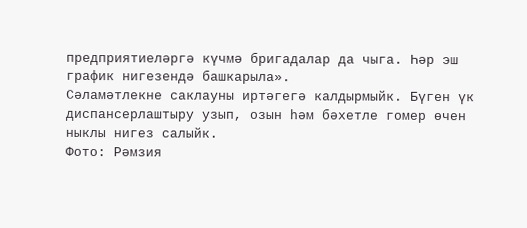предприятиеләргә күчмә бригадалар да чыга. Һәр эш график нигезендә башкарыла».
Сәламәтлекне саклауны иртәгегә калдырмыйк. Бүген үк диспансерлаштыру узып, озын һәм бәхетле гомер өчен ныклы нигез салыйк.
Фото: Рәмзия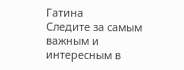Гатина
Следите за самым важным и интересным в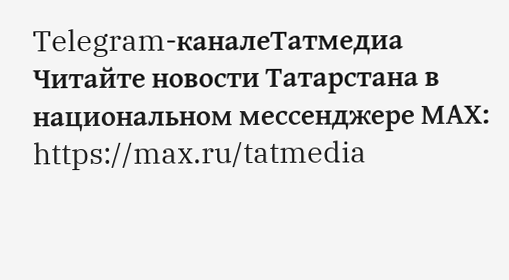Telegram-каналеТатмедиа
Читайте новости Татарстана в национальном мессенджере MАХ: https://max.ru/tatmedia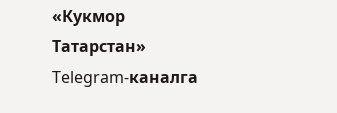«Кукмор Татарстан» Telegram-каналга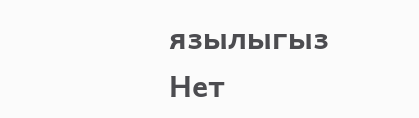язылыгыз
Нет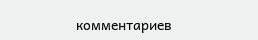комментариев